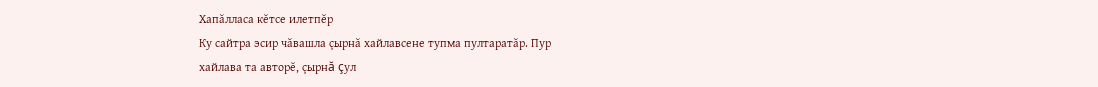Хапăлласа кĕтсе илетпĕр
Ку сайтра эсир чăвашла çырнă хайлавсене тупма пултаратăр. Пур
хайлава та авторĕ, çырнă çул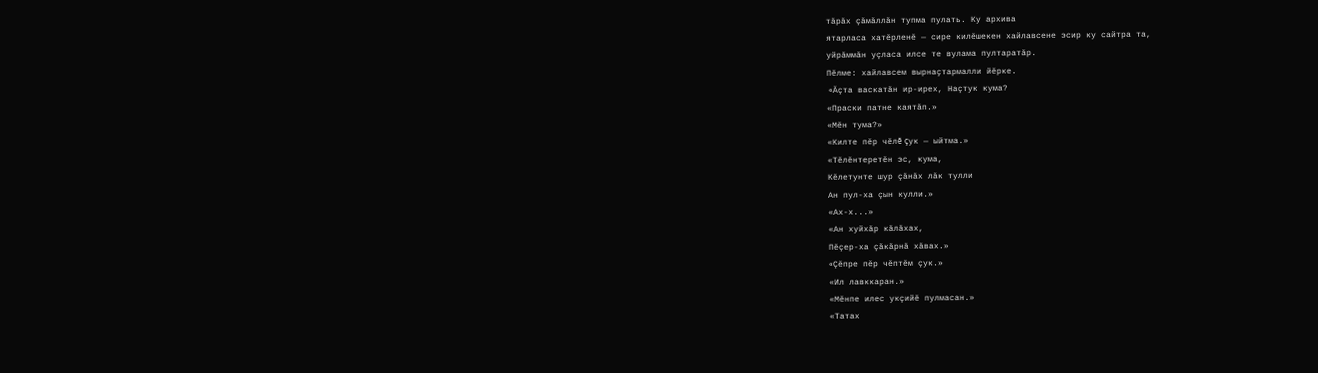тăрăх çăмăллăн тупма пулать. Ку архива
ятарласа хатĕрленĕ — сире килĕшекен хайлавсене эсир ку сайтра та,
уйрăммăн уçласа илсе те вулама пултаратăр.
Пӗлме: хайлавсем вырнаҫтармалли йӗрке.
 «Ăçта васкатăн ир-ирех, Наçтук кума?
«Праски патне каятăп.»
«Мĕн тума?»
«Килте пĕр чĕлĕ çук — ыйтма.»
«Тĕлĕнтеретĕн эс, кума,
Кĕлетунте шур çăнăх лăк тулли
Ан пул-ха çын кулли.»
«Ах-х...»
«Ан хуйхăр кăлăхах,
Пĕçер-ха çăкăрнă хăвах.»
«Çĕпре пĕр чĕптĕм çук.»
«Ил лавккаран.»
«Мĕнпе илес укçийĕ пулмасан.»
«Татах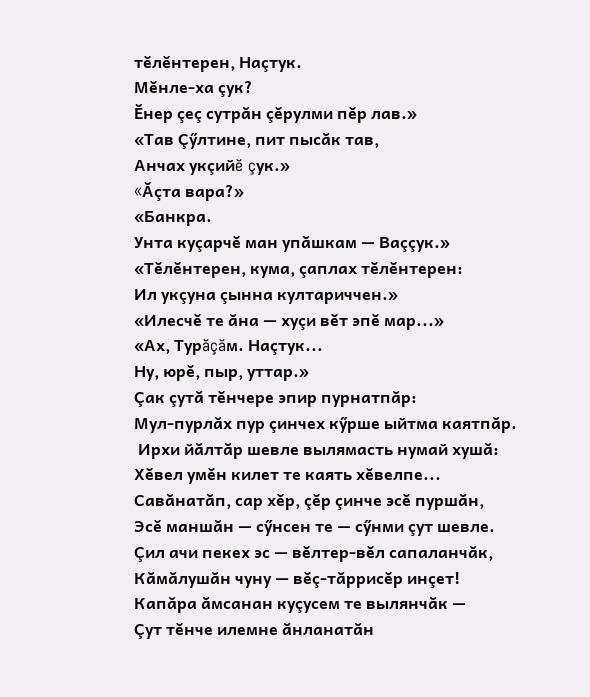тĕлĕнтерен, Наçтук.
Мĕнле-ха çук?
Ĕнер çеç сутрăн çĕрулми пĕр лав.»
«Тав Çӳлтине, пит пысăк тав,
Анчах укçийĕ çук.»
«Ăçта вара?»
«Банкра.
Унта куçарчĕ ман упăшкам — Ваççук.»
«Тĕлĕнтерен, кума, çаплах тĕлĕнтерен:
Ил укçуна çынна култариччен.»
«Илесчĕ те ăна — хуçи вĕт эпĕ мар...»
«Ах, Турăçăм. Наçтук...
Ну, юрĕ, пыр, уттар.»
Çак çутă тĕнчере эпир пурнатпăр:
Мул-пурлăх пур çинчех кӳрше ыйтма каятпăр.
 Ирхи йăлтăр шевле вылямасть нумай хушă:
Хĕвел умĕн килет те каять хĕвелпе...
Савăнатăп, сар хĕр, çĕр çинче эсĕ пуршăн,
Эсĕ маншăн — сӳнсен те — сӳнми çут шевле.
Çил ачи пекех эс — вĕлтер-вĕл сапаланчăк,
Кăмăлушăн чуну — вĕç-тăррисĕр инçет!
Капăра ăмсанан куçусем те вылянчăк —
Çут тĕнче илемне ăнланатăн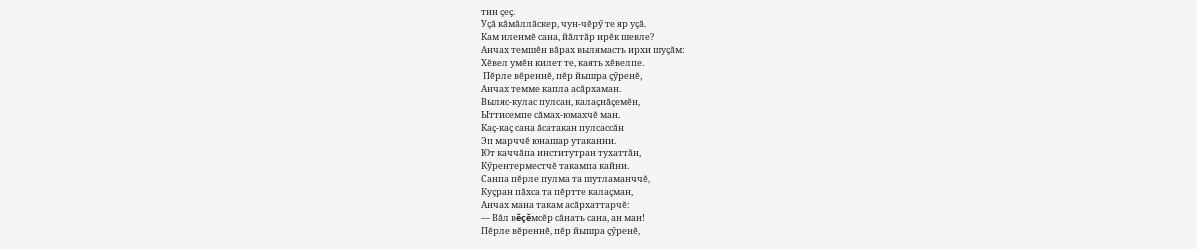тин çеç.
Уçă кăмăллăскер, чун-чĕрӳ те яр уçă.
Кам иленмĕ сана, йăлтăр ирĕк шевле?
Анчах темшĕн вăрах вылямасть ирхи шуçăм:
Хĕвел умĕн килет те, каять хĕвелпе.
 Пĕрле вĕреннĕ, пĕр йышра çӳренĕ,
Анчах темме капла асăрхаман.
Выляс-кулас пулсан, калаçнăçемĕн,
Ыттисемпе сăмах-юмахчĕ ман.
Каç-каç сана ăсатакан пулсассăн
Эп марччĕ юнашар утаканни.
Ют каччăпа институтран тухаттăн,
Кӳрентерместчĕ такампа кайни.
Санпа пĕрле пулма та шутламанччĕ,
Куçран пăхса та пĕртте калаçман,
Анчах мана такам асăрхаттарчĕ:
— Вăл вĕçĕмсĕр сăнать сана, ан ман!
Пĕрле вĕреннĕ, пĕр йышра çӳренĕ,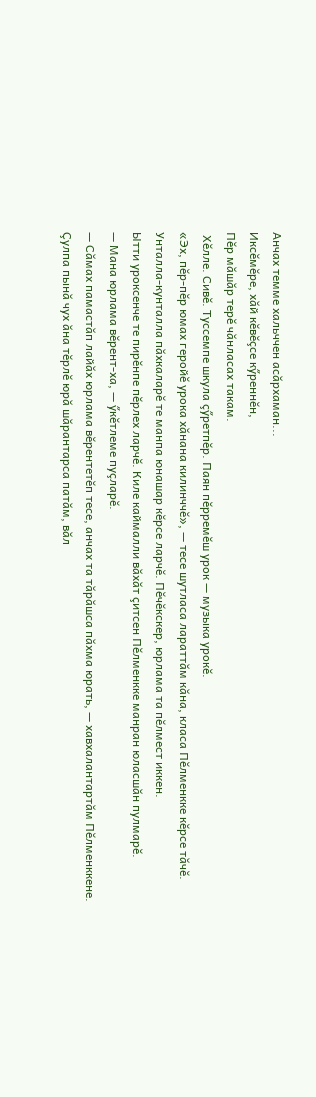Анчах темме хальччен асăрхаман...
Иксĕмĕре, хăй кĕвĕçсе кӳреннĕн,
Пĕр мăшăр терĕ чăнласах такам.
 Хĕлле. Сивĕ. Туссемпе шкула çӳретпĕр. Паян пĕрремĕш урок — музыка урокĕ.
«Эх, пĕр-пĕр юмах геройĕ урока хăнана килинччĕ», — тесе шутласа лараттăм кăна, класа Пĕлменкке кĕрсе тăчĕ. Унталла-кунталла пăхкаларĕ те манпа юнашар кĕрсе ларчĕ. Пĕчĕкскер, юрлама та пĕлмест иккен.
Ытти уроксенче те пирĕнпе пĕрлех ларчĕ. Киле каймалли вăхăт çитсен Пĕлменкке манран юласшăн пулмарĕ.
— Мана юрлама вĕрент-ха, — ӳкĕтлеме пуçларĕ.
— Сăмах памастăп лайăх юрлама вĕрентетĕп тесе, анчах та тăрăшса пăхма юрать, — хавхалантартăм Пĕлменккене.
Çулпа пынă чух ăна тĕрлĕ юрă шăрантарса патăм, вăл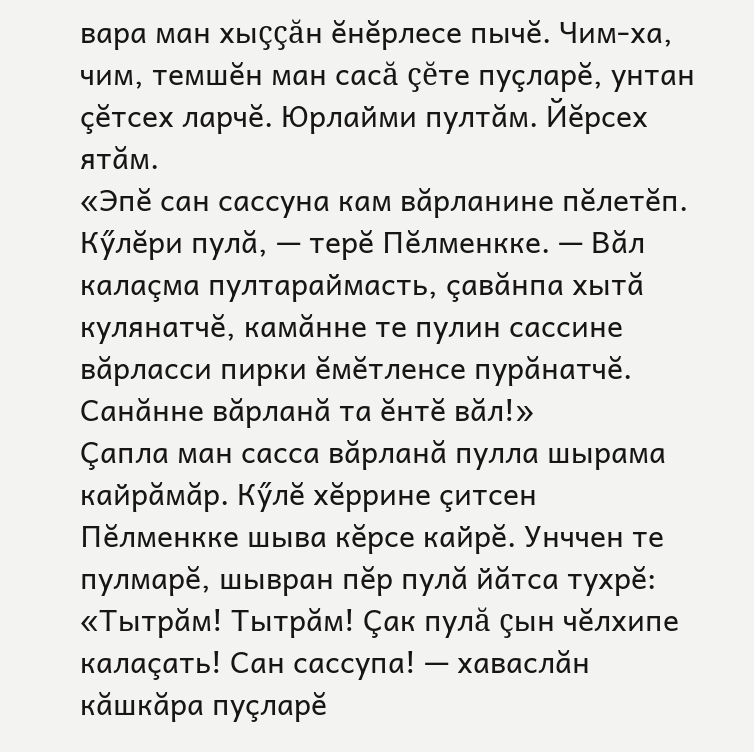вара ман хыççăн ĕнĕрлесе пычĕ. Чим-ха, чим, темшĕн ман сасă çĕте пуçларĕ, унтан çĕтсех ларчĕ. Юрлайми пултăм. Йĕрсех ятăм.
«Эпĕ сан сассуна кам вăрланине пĕлетĕп. Кӳлĕри пулă, — терĕ Пĕлменкке. — Вăл калаçма пултараймасть, çавăнпа хытă кулянатчĕ, камăнне те пулин сассине вăрласси пирки ĕмĕтленсе пурăнатчĕ. Санăнне вăрланă та ĕнтĕ вăл!»
Çапла ман сасса вăрланă пулла шырама кайрăмăр. Кӳлĕ хĕррине çитсен Пĕлменкке шыва кĕрсе кайрĕ. Унччен те пулмарĕ, шывран пĕр пулă йăтса тухрĕ: «Тытрăм! Тытрăм! Çак пулă çын чĕлхипе калаçать! Сан сассупа! — хаваслăн кăшкăра пуçларĕ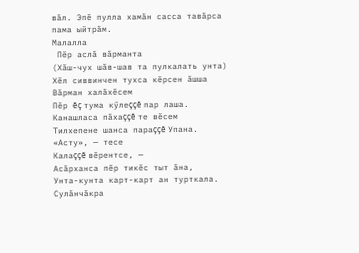вăл. Эпĕ пулла хамăн сасса тавăрса пама ыйтрăм.
Малалла
 Пĕр аслă вăрманта
(Хăш-чух шăв-шав та пулкалать унта)
Хĕл сиввинчен тухса кĕрсен ăшша
Вăрман халăхĕсем
Пĕр ĕç тума кӳлеççĕ пар лаша.
Канашласа пăхаççĕ те вĕсем
Тилхепене шанса параççĕ Упана.
«Асту», — тесе
Калаççĕ вĕрентсе, —
Асăрханса пĕр тикĕс тыт ăна,
Унта-кунта карт-карт ан турткала.
Сулăнчăкра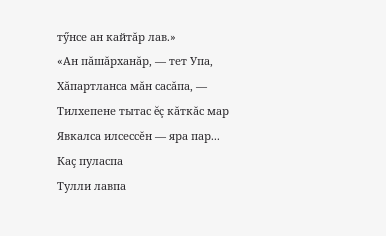тӳнсе ан кайтăр лав.»
«Ан пăшăрханăр, — тет Упа,
Хăпартланса мăн сасăпа, —
Тилхепене тытас ĕç кăткăс мар
Явкалса илсессĕн — яра пар...
Каç пуласпа
Тулли лавпа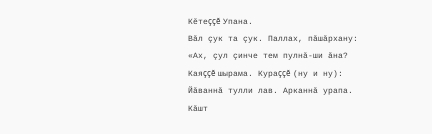Кĕтеççĕ Упана.
Вăл çук та çук. Паллах, пăшăрхану:
«Ах, çул çинче тем пулнă-ши ăна?
Каяççĕ шырама. Кураççĕ (ну и ну):
Йăваннă тулли лав. Арканнă урапа.
Кăшт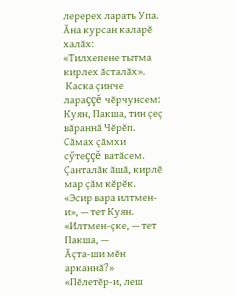леререх ларать Упа.
Ăна курсан каларĕ халăх:
«Тилхепене тытма кирлех ăсталăх».
 Каска çинче лараççĕ чĕрчунсем:
Куян, Пакша, тин çеç вăраннă Чĕрĕп.
Сăмах çăмхи сӳтеççĕ ватăсем.
Çанталăк ăшă, кирлĕ мар çăм кĕрĕк.
«Эсир вара илтмен-и», — тет Куян.
«Илтмен-çке, — тет Пакша, —
Ăçта-ши мĕн арканнă?»
«Пĕлетĕр-и, леш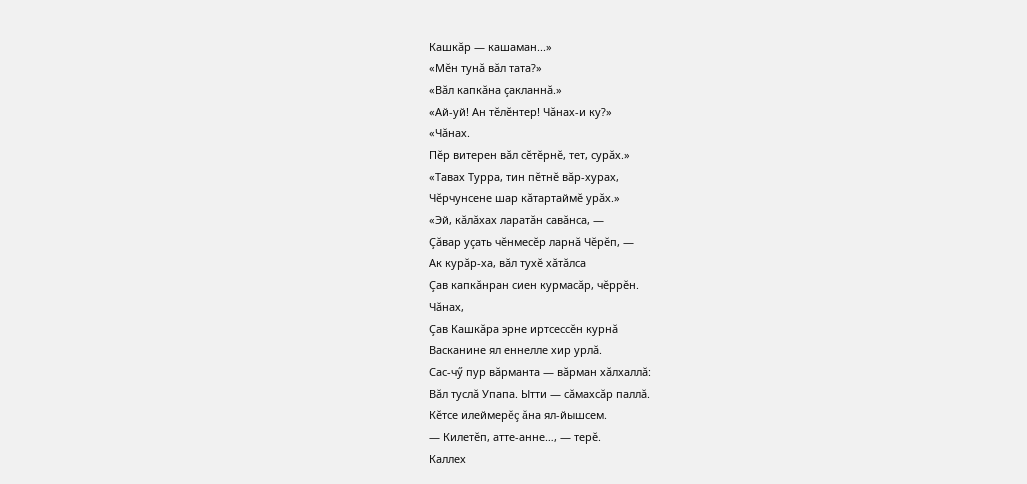Кашкăр — кашаман...»
«Мĕн тунă вăл тата?»
«Вăл капкăна çакланнă.»
«Ай-уй! Ан тĕлĕнтер! Чăнах-и ку?»
«Чăнах.
Пĕр витерен вăл сĕтĕрнĕ, тет, сурăх.»
«Тавах Турра, тин пĕтнĕ вăр-хурах,
Чĕрчунсене шар кăтартаймĕ урăх.»
«Эй, кăлăхах ларатăн савăнса, —
Çăвар уçать чĕнмесĕр ларнă Чĕрĕп, —
Ак курăр-ха, вăл тухĕ хăтăлса
Çав капкăнран сиен курмасăр, чĕррĕн.
Чăнах,
Çав Кашкăра эрне иртсессĕн курнă
Васканине ял еннелле хир урлă.
Сас-чӳ пур вăрманта — вăрман хăлхаллă:
Вăл туслă Упапа. Ытти — сăмахсăр паллă.
Кĕтсе илеймерĕç ăна ял-йышсем.
— Килетĕп, атте-анне…, — терĕ.
Каллех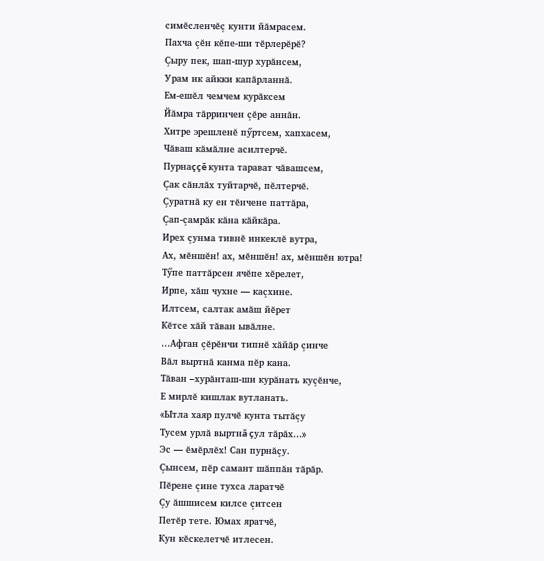симĕсленчĕç кунти йăмрасем.
Пахча çĕн кĕпе-ши тĕрлерĕрĕ?
Çыру пек, шап-шур хурăнсем,
Урам ик айкки капăрланнă.
Ем-ешĕл чемчем курăксем
Йăмра тăрринчен çĕре аннăн.
Хитре эрешленĕ пӳртсем, хапхасем,
Чăваш кăмăлне асилтерчĕ.
Пурнаççĕ кунта тарават чăвашсем,
Çак сăнлăх туйтарчĕ, пĕлтерчĕ.
Çуратнă ку ен тĕнчене паттăра,
Çап-çамрăк кăна кăйкăра.
Ирех çунма тивнĕ инкеклĕ вутра,
Ах, мĕншĕн! ах, мĕншĕн! ах, мĕншĕн ютра!
Тӳпе паттăрсен ячĕпе хĕрелет,
Ирпе, хăш чухне — каçхине.
Илтсем, салтак амăш йĕрет
Кĕтсе хăй тăван ывăлне.
…Афган çĕрĕнчи типнĕ хăйăр çинче
Вăл выртнă канма пĕр кана.
Тăван –хурăнташ-ши курăнать куçĕнче,
Е мирлĕ кишлак вутланать.
«Ытла хаяр пулчĕ кунта тытăçу
Тусем урлă выртнă çул тăрăх…»
Эс — ĕмĕрлĕх! Сан пурнăçу.
Çынсем, пĕр самант шăппăн тăрăр.
Пĕрене çине тухса ларатчĕ
Çу ăшшисем килсе çитсен
Петĕр тете. Юмах яратчĕ,
Кун кĕскелетчĕ итлесен.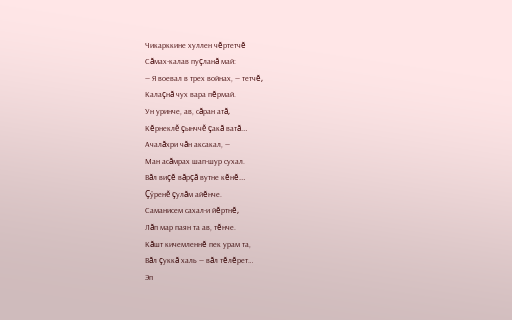Чикарккине хуллен чĕртетчĕ
Сăмах-калав пуçланă май:
— Я воевал в трех войнах, — тетчĕ,
Калаçнă чух вара пĕрмай.
Ун уринче, ав, сăран атă,
Кĕрнеклĕ çынччĕ çакă ватă…
Ачалăхри чăн аксакал, —
Ман асăмрах шап-шур сухал.
Вăл виçĕ вăрçă вутне кĕнĕ…
Çӳренĕ çулăм айĕнче.
Саманисем сахал-и йĕртнĕ,
Лăп мар паян та ав, тĕнче.
Кăшт кичемленнĕ пек урам та,
Вăл çуккă халь — вăл тĕлĕрет…
Эп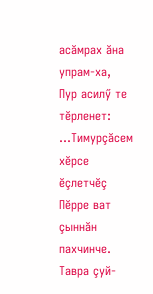асăмрах ăна упрам-ха,
Пур асилӳ те тĕрленет:
…Тимурçăсем хĕрсе ĕçлетчĕç
Пĕрре ват çыннăн пахчинче.
Тавра çуй-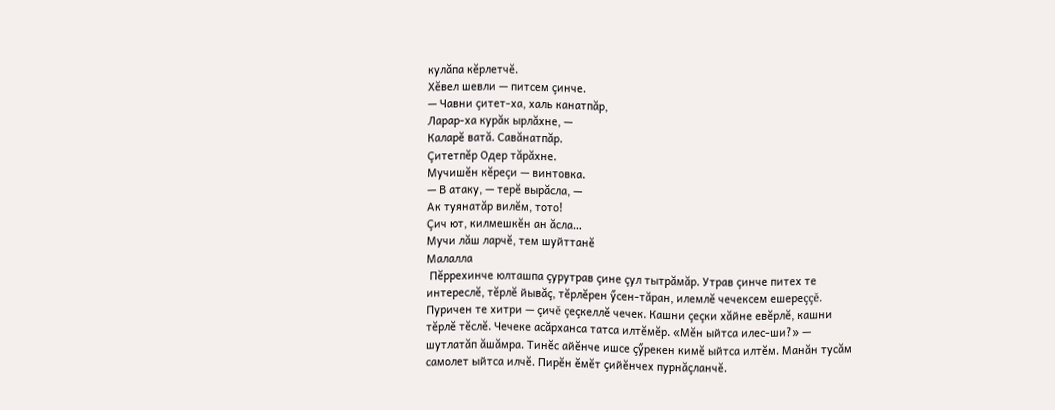кулăпа кĕрлетчĕ.
Хĕвел шевли — питсем çинче.
— Чавни çитет-ха, халь канатпăр,
Ларар-ха курăк ырлăхне, —
Каларĕ ватă. Савăнатпăр.
Çитетпĕр Одер тăрăхне.
Мучишĕн кĕреçи — винтовка.
— В атаку, — терĕ вырăсла, —
Ак туянатăр вилĕм, тото!
Çич ют, килмешкĕн ан ăсла…
Мучи лăш ларчĕ, тем шуйттанĕ
Малалла
 Пĕррехинче юлташпа çурутрав çине çул тытрăмăр. Утрав çинче питех те интереслĕ, тĕрлĕ йывăç, тĕрлĕрен ӳсен-тăран, илемлĕ чечексем ешереççĕ. Пуричен те хитри — çичĕ çеçкеллĕ чечек. Кашни çеçки хăйне евĕрлĕ, кашни тĕрлĕ тĕслĕ. Чечеке асăрханса татса илтĕмĕр. «Мĕн ыйтса илес-ши?» — шутлатăп ăшăмра. Тинĕс айĕнче ишсе çӳрекен кимĕ ыйтса илтĕм. Манăн тусăм самолет ыйтса илчĕ. Пирĕн ĕмĕт çийĕнчех пурнăçланчĕ.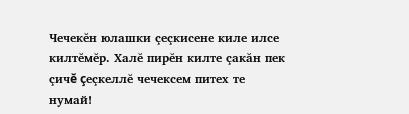Чечекĕн юлашки çеçкисене киле илсе килтĕмĕр. Халĕ пирĕн килте çакăн пек çичĕ çеçкеллĕ чечексем питех те нумай!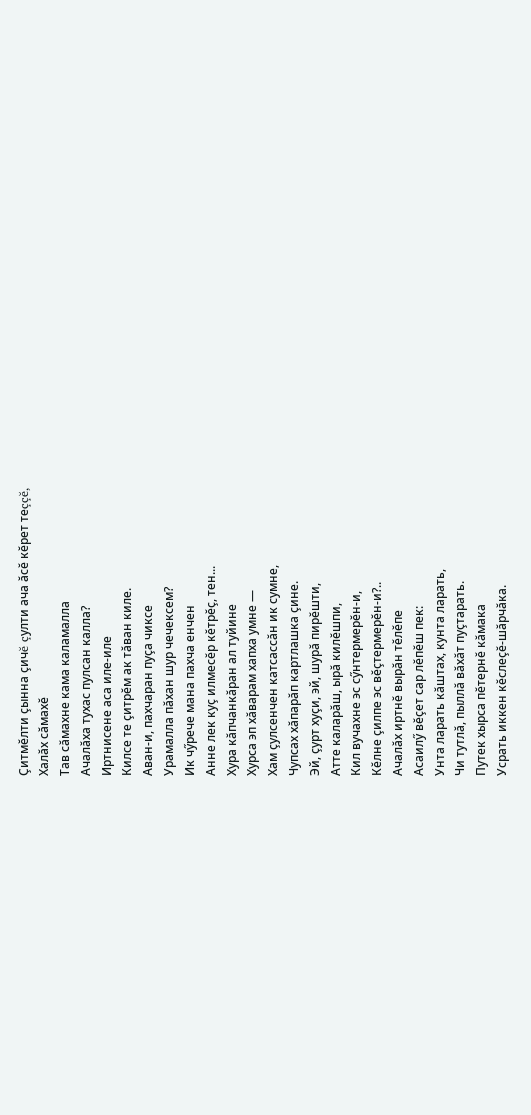Çитмĕлти çынна çичĕ çулти ача ăсĕ кĕрет теççĕ,
Халăх сăмахĕ
Тав сăмахне кама каламалла
Ачалăха тухас пулсан калла?
Иртнисене аса иле-иле
Килсе те çитрĕм ак тăван киле.
Аван-и, пахчаран пуçа чиксе
Урамалла пăхан шур чечексем?
Ик чӳрече мана пахча енчен
Анне лек куç илмесĕр кĕтрĕç, тен...
Хура кăпчанкăран ал туйине
Хурса эп хăварам хапха умне —
Хам çулсенчен катсассăн ик сумне,
Чупсах хăпарăп картлашка çине.
Эй, çурт хуçи, эй, шурă пирĕшти,
Атте каларăш, ырă килĕшпи,
Кил вучахне эс сӳнтермерĕн-и,
Кĕлне çилпе эс вĕçтермерĕн-и?..
Ачалăх иртнĕ вырăн тĕлĕпе
Асаилӳ вĕçет сар лĕпĕш пек:
Унта ларать кăштах, кунта ларать,
Чи тутлă, пыллă вăхăт пуçтарать.
Путек хырса пĕтернĕ кăмака
Усрать иккен кĕслеçĕ-шăрчăка.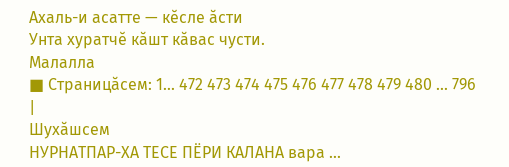Ахаль-и асатте — кĕсле ăсти
Унта хуратчĕ кăшт кăвас чусти.
Малалла
■ Страницăсем: 1... 472 473 474 475 476 477 478 479 480 ... 796
|
Шухăшсем
НУРНАТПАР-ХА ТЕСЕ ПЁРИ КАЛАНА вара ...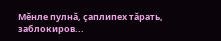Мĕнле пулнă, çаплипех тăрать, заблокиров...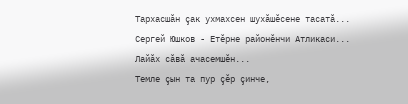Тархасшăн çак ухмахсен шухăшĕсене тасатă...
Сергей Юшков - Етĕрне районĕнчи Атликаси...
Лайăх сăвă ачасемшĕн...
Темле çын та пур çĕр çинче,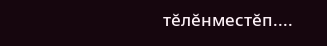тĕлĕнместĕп....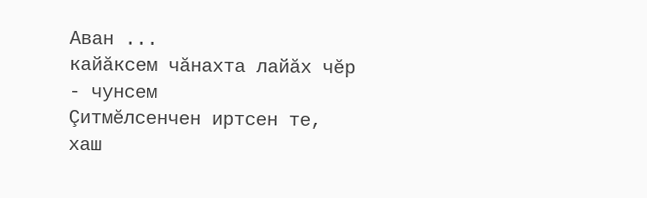Аван ...
кайăксем чăнахта лайăх чĕр - чунсем
Çитмĕлсенчен иртсен те, хаш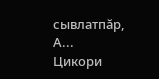сывлатпăр, А...
Цикори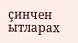çинчен ытларах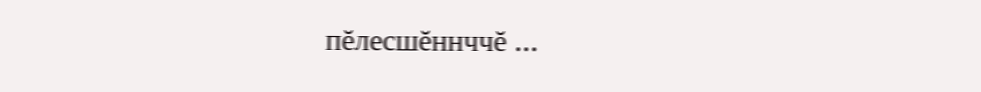пĕлесшĕннччĕ ...